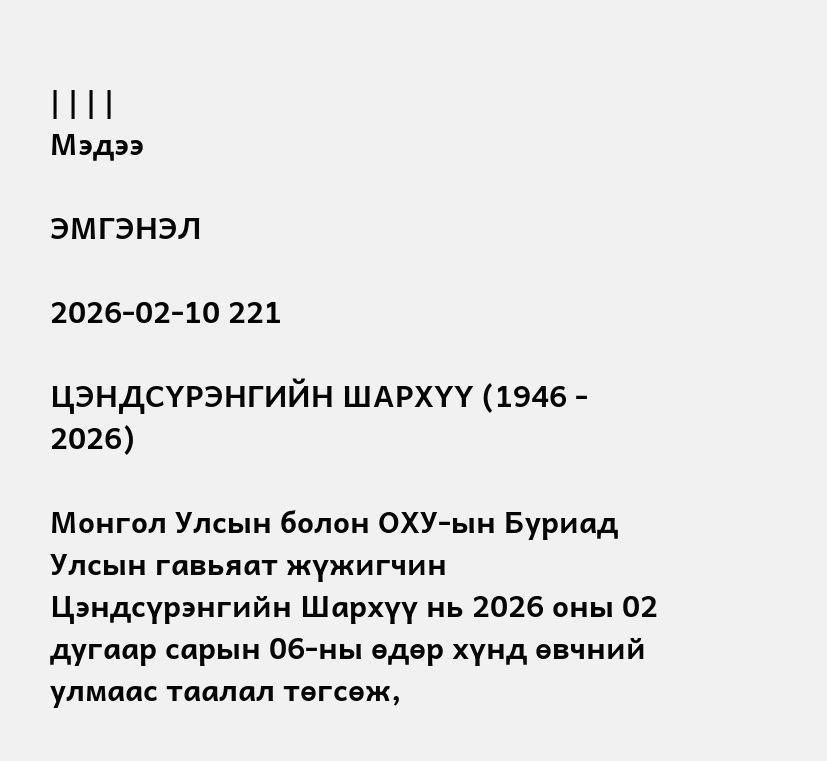| | | |
Мэдээ

ЭМГЭНЭЛ

2026-02-10 221

ЦЭНДСҮРЭНГИЙН ШАРХҮҮ (1946 - 2026)

Монгол Улсын болон ОХУ-ын Буриад Улсын гавьяат жүжигчин Цэндсүрэнгийн Шархүү нь 2026 оны 02 дугаар сарын 06-ны өдөр хүнд өвчний улмаас таалал төгсөж,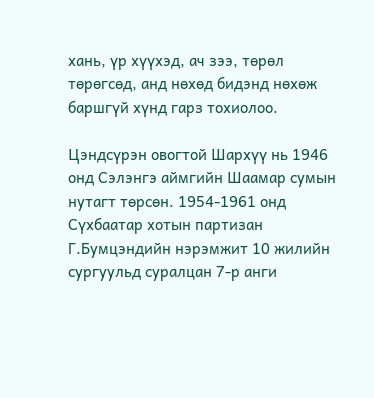хань, үр хүүхэд, ач зээ, төрөл төрөгсөд, анд нөхөд бидэнд нөхөж баршгүй хүнд гарз тохиолоо.

Цэндсүрэн овогтой Шархүү нь 1946 онд Сэлэнгэ аймгийн Шаамар сумын нутагт төрсөн. 1954-1961 онд Сүхбаатар хотын партизан Г.Бумцэндийн нэрэмжит 10 жилийн сургуульд суралцан 7-р анги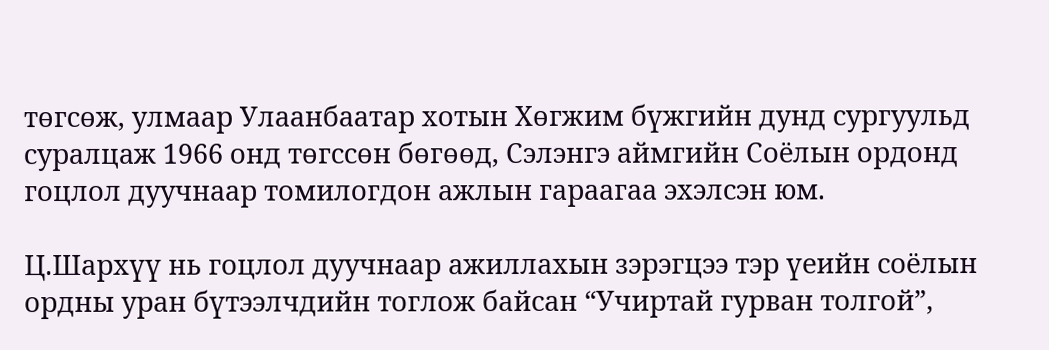төгсөж, улмаар Улаанбаатар хотын Хөгжим бүжгийн дунд сургуульд суралцаж 1966 онд төгссөн бөгөөд, Сэлэнгэ аймгийн Соёлын ордонд гоцлол дуучнаар томилогдон ажлын гараагаа эхэлсэн юм.

Ц.Шархүү нь гоцлол дуучнаар ажиллахын зэрэгцээ тэр үеийн соёлын ордны уран бүтээлчдийн тоглож байсан “Учиртай гурван толгой”,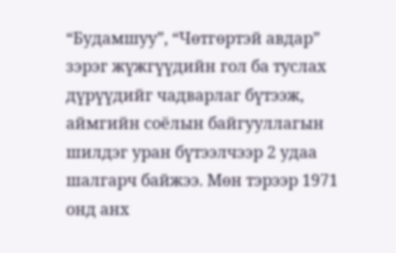“Будамшуу”, “Чөтгөртэй авдар” зэрэг жүжгүүдийн гол ба туслах дүрүүдийг чадварлаг бүтээж, аймгийн соёлын байгууллагын шилдэг уран бүтээлчээр 2 удаа шалгарч байжээ. Мөн тэрээр 1971 онд анх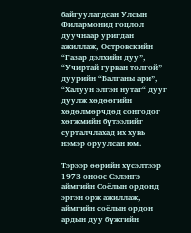байгуулагдсан Улсын Филармонид гоцлол дуучнаар уригдан ажиллаж, Островскийн “Газар дэлхийн дуу”, “Учиртай гурван толгой” дуурийн “Балганы ари”, “Халуун элгэн нутаг“ дууг дуулж хөдөөгийн хөдөлмөрчдөд сонгодог хөгжмийн бүтээлийг сурталчлахад их хувь нэмэр оруулсан юм.

Тэрээр өөрийн хүсэлтээр 1973 оноос Сэлэнгэ аймгийн Соёлын ордонд эргэн орж ажиллаж, аймгийн соёлын ордон ардын дуу бүжгийн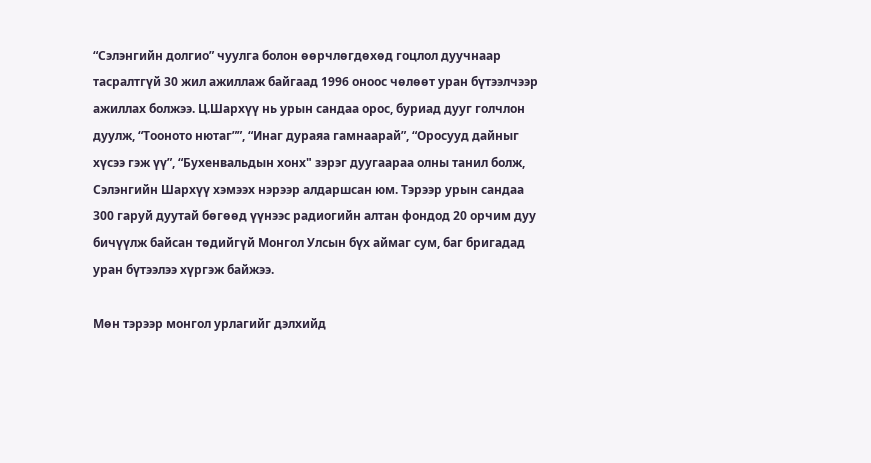“Сэлэнгийн долгио” чуулга болон өөрчлөгдөхөд гоцлол дуучнаар тасралтгүй 30 жил ажиллаж байгаад 1996 оноос чөлөөт уран бүтээлчээр ажиллах болжээ. Ц.Шархүү нь урын сандаа орос, буриад дууг голчлон дуулж, “Тооното нютаг””, “Инаг дураяа гамнаарай”, “Оросууд дайныг хүсээ гэж үү”, “Бухенвальдын хонх" зэрэг дуугаараа олны танил болж, Сэлэнгийн Шархүү хэмээх нэрээр алдаршсан юм. Тэрээр урын сандаа 300 гаруй дуутай бөгөөд үүнээс радиогийн алтан фондод 20 орчим дуу бичүүлж байсан төдийгүй Монгол Улсын бүх аймаг сум, баг бригадад уран бүтээлээ хүргэж байжээ.

Мөн тэрээр монгол урлагийг дэлхийд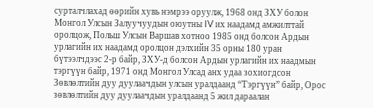сурталчлахад өөрийн хувь нэмрээ оруулж, 1968 онд ЗХУ болон Монгол Улсын Залуучуудын оюутны IV их наадамд амжилттай оролцож, Польш Улсын Варшав хотноо 1985 онд болсон Ардын урлагийн их наадамд оролцон дэлхийн 35 орны 180 уран бүтээлчдээс 2-р байр, ЗХУ-д болсон Ардын урлагийн их наадмын тэргүүн байр, 1971 онд Монгол Улсад анх удаа зохиогдсон Зөвлөлтийн дуу дуулаачдын улсын уралдаанд “Тэргүүн” байр, Орос зөвлөлтийн дуу дуулаачдын уралдаанд 5 жил дараалан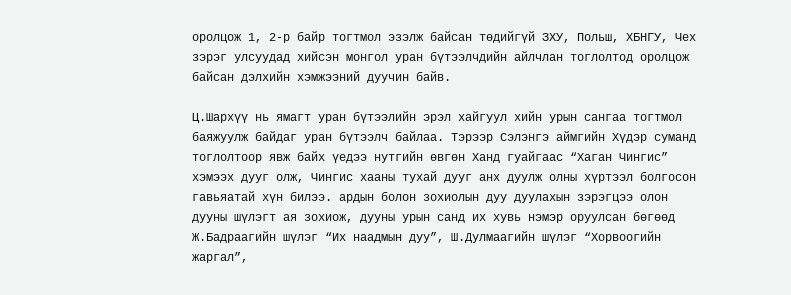оролцож 1, 2-р байр тогтмол эзэлж байсан төдийгүй ЗХУ, Польш, ХБНГУ, Чех зэрэг улсуудад хийсэн монгол уран бүтээлчдийн айлчлан тоглолтод оролцож байсан дэлхийн хэмжээний дуучин байв.

Ц.Шархүү нь ямагт уран бүтээлийн эрэл хайгуул хийн урын сангаа тогтмол баяжуулж байдаг уран бүтээлч байлаа. Тэрээр Сэлэнгэ аймгийн Хүдэр суманд тоглолтоор явж байх үедээ нутгийн өвгөн Ханд гуайгаас “Хаган Чингис” хэмээх дууг олж, Чингис хааны тухай дууг анх дуулж олны хүртээл болгосон гавьяатай хүн билээ. ардын болон зохиолын дуу дуулахын зэрэгцээ олон дууны шүлэгт ая зохиож, дууны урын санд их хувь нэмэр оруулсан бөгөөд Ж.Бадраагийн шүлэг “Их наадмын дуу”, Ш.Дулмаагийн шүлэг “Хорвоогийн жаргал”,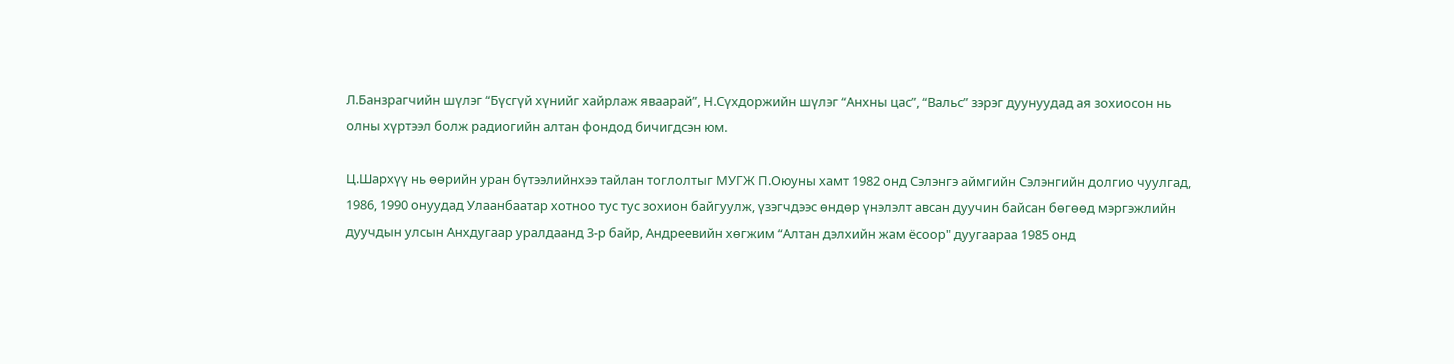Л.Банзрагчийн шүлэг “Бүсгүй хүнийг хайрлаж яваарай”, Н.Сүхдоржийн шүлэг “Анхны цас”, “Вальс” зэрэг дуунуудад ая зохиосон нь олны хүртээл болж радиогийн алтан фондод бичигдсэн юм.

Ц.Шархүү нь өөрийн уран бүтээлийнхээ тайлан тоглолтыг МУГЖ П.Оюуны хамт 1982 онд Сэлэнгэ аймгийн Сэлэнгийн долгио чуулгад, 1986, 1990 онуудад Улаанбаатар хотноо тус тус зохион байгуулж, үзэгчдээс өндөр үнэлэлт авсан дуучин байсан бөгөөд мэргэжлийн дуучдын улсын Анхдугаар уралдаанд 3-р байр, Андреевийн хөгжим “Алтан дэлхийн жам ёсоор" дуугаараа 1985 онд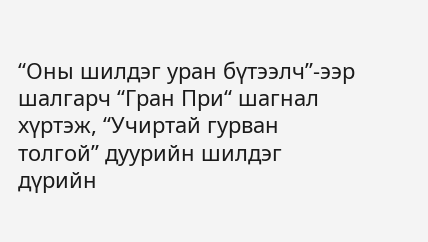“Оны шилдэг уран бүтээлч”-ээр шалгарч “Гран При“ шагнал хүртэж, “Учиртай гурван толгой” дуурийн шилдэг дүрийн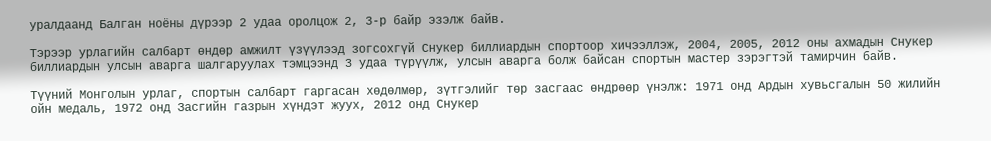уралдаанд Балган ноёны дүрээр 2 удаа оролцож 2, 3-р байр эзэлж байв.

Тэрээр урлагийн салбарт өндөр амжилт үзүүлээд зогсохгүй Снукер биллиардын спортоор хичээллэж, 2004, 2005, 2012 оны ахмадын Снукер биллиардын улсын аварга шалгаруулах тэмцээнд 3 удаа түрүүлж, улсын аварга болж байсан спортын мастер зэрэгтэй тамирчин байв.

Түүний Монголын урлаг, спортын салбарт гаргасан хөдөлмөр, зүтгэлийг төр засгаас өндрөөр үнэлж: 1971 онд Ардын хувьсгалын 50 жилийн ойн медаль, 1972 онд Засгийн газрын хүндэт жуух, 2012 онд Снукер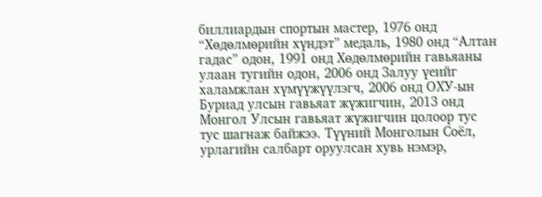биллиардын спортын мастер, 1976 онд “Хөдөлмөрийн хүндэт” медаль, 1980 онд “Алтан гадас” одон, 1991 онд Хөдөлмөрийн гавьяаны улаан тугийн одон, 2006 онд Залуу үеийг халамжлан хүмүүжүүлэгч, 2006 онд ОХУ-ын Буриад улсын гавьяат жүжигчин, 2013 онд Монгол Улсын гавьяат жүжигчин цолоор тус тус шагнаж байжээ. Түүний Монголын Соёл, урлагийн салбарт оруулсан хувь нэмэр,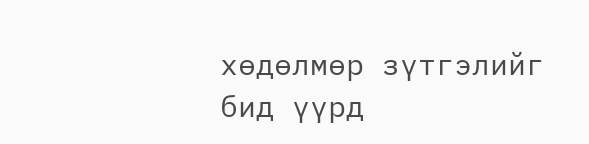хөдөлмөр зүтгэлийг бид үүрд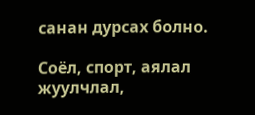санан дурсах болно.

Соёл, спорт, аялал жуулчлал,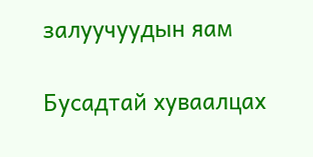залуучуудын яам

Бусадтай хуваалцах